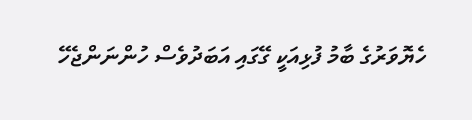ހެޔޮވަރުގެ ބާމު ފުޅިއަކީ ގޭގައި އަބަދުވެސް ހުންނަންޖެހޭ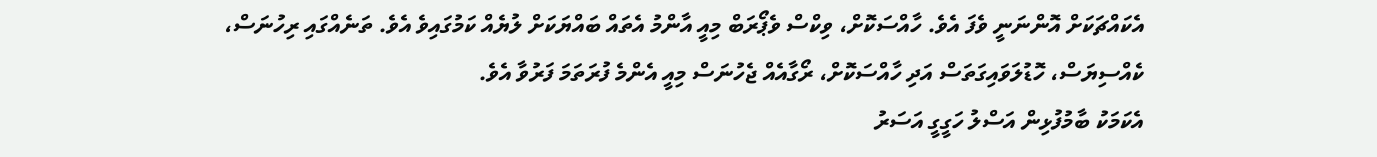އެކައްޗަކަށް އޮންނަނީ ވެފަ އެވެ. ހާއްސަކޮށް، ވިކްސް ވެޕޯރަބް މިއީ އާންމު އެތައް ބައްޔަކަށް ލުޔެއް ކަމުގައިވެ އެވެ. ތަނެއްގައި ރިހުނަސް، ކެއްސިޔަސް، ހޮޑުލަވައިގަތަސް އަދި ހާއްސަކޮށް، ރޯގާއެއް ޖެހުނަސް މިއީ އެންމެ ފުރަތަމަ ފަރުވާ އެވެ.
އެކަމަކު ބާމުފުޅިން އަސްލު ހަގީގީ އަސަރު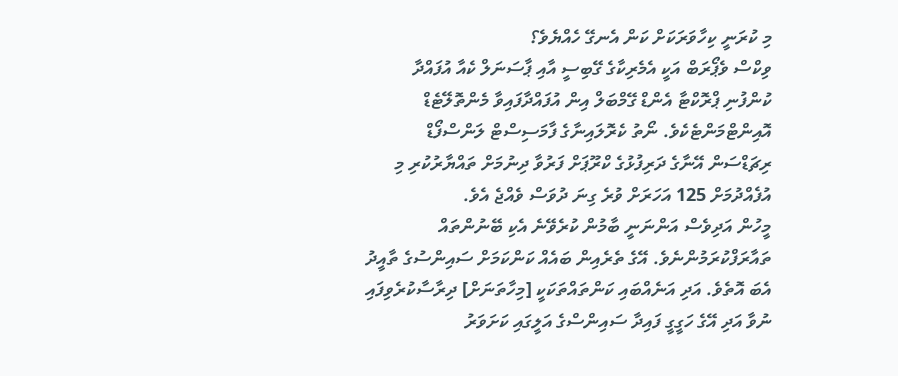މި ކުރަނީ ކިހާވަރަކަށް ކަން އެނގޭ ހެއްޔެވެ؟
ވިކްސް ވެޕޯރަބް އަކީ އެމެރިކާގެ ގޭބިސީ އާއި ޕާސަނަލް ކެއާ އުފައްދާ ކުންފުނި ޕްރޮކްޓާ އެންޑް ގޭމްބަލް އިން އުފައްދާފައިވާ މެންތޮލޭޓެޑް އޮއިންޓްމަންޓެކެވެ. ނޯތު ކެރޮލައިނާގެ ފާމަސިސްޓް ލަންސްފޯޑް ރިޗަޑްސަން އޭނާގެ ދަރިފުޅުގެ ކްރޫޕަށް ފަރުވާ ދިނުމަށް ތައްޔާރުކުރި މި އުފެއްދުމަށް 125 އަހަރަށް ވުރެ ގިނަ ދުވަސް ވެއްޖެ އެވެ.
މީހުން އަދިވެސް އަންނަނީ ބާމުން ކުރެވޭނެ އެކި ބޭނުންތައް ތައާރަފްކުރަމުންނެވެ. އޭގެ ތެރެއިން ބައެއް ކަންކަމަށް ސައިންސުގެ ތާއީދު އެބަ އޮތެވެ. އަދި އަނެއްބައި ކަންތައްތަކަކީ [މިހާތަނަށް] ދިރާސާކުރެވިފައި ނުވާ އަދި އޭގެ ހަގީގީ ފައިދާ ސައިންސްގެ އަލީގައި ކަށަވަރު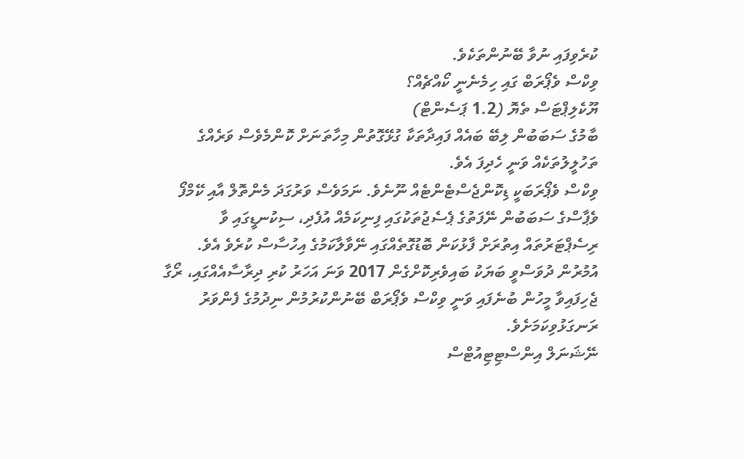ކުރެވިފައި ނުވާ ބޭނުންތަކެވެ.
ވިކްސް ވެޕޯރަބް ގައި ހިމެނެނީ ކޯއްޗެއް؟
ޔޫކެލިޕްޓަސް ތެޔޮ (1.2 ޕަސެންޓް)
ބާމުގެ ސަބަބުން ލިބޭ ބައެއް ފައިދާތަކާ ގުޅޭގޮތުން މިހާތަނަށް ކޮންމެވެސް ވަރެއްގެ ތަހުލީލުތަކެއް ވަނީ ހެދިފަ އެވެ.
ވިކްސް ވެޕޯރަބަކީ ޑިކޮންޖެސްޓެންޓެއް ނޫނެވެ. ނަމަވެސް ވަރުގަދަ މެންތޮލް އާއި ކޭމްފޯ ވެޕާސްގެ ސަބަބުން ނޭފަތުގެ ޕެސެޖުތަކުގައި ފިނިކަމެއް އުފެދި، ސިކުނޑީގައި ވާ ރިސެޕްޓަރުތައް އިތުރަށް ފާޅުކަން ބޮޑުގޮތެއްގައި ނޭވާލާކަމުގެ އިހުސާސް ކުރެވެ އެވެ.
އުމުރުން ދުވަސްވީ ބަޔަކު ބައިވެރިކޮށްގެން 2017 ވަނަ އަހަރު ކުރި ދިރާސާއެއްގައި، ރޯގާ ޖެހިފައިވާ މީހުން ބުނެފައި ވަނީ ވިކްސް ވެޕޯރަބް ބޭނުންކުރުމުން ނިދުމުގެ ފެންވަރު ރަނގަޅުވިކަމަށެވެ.
ނޭޝަނަލް އިންސްޓިޓިއުޓްސް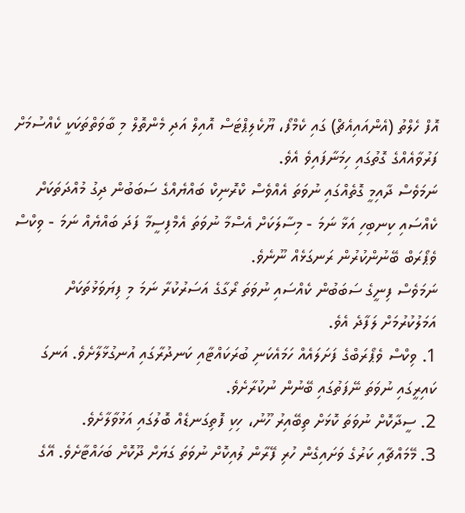އޮފް ހެލްތު (އެންއައިއެޗް) ގައި ކެމްފޯ، ޔޫކެލިޕްޓަސް އޮއިލް އަދި މެންތޮލް މި ބާވަތްތަކަކީ ކެއްސުމަށް ފަރުވާއެއްގެ ގޮތުގައި ހިމަނާފައިވެ އެވެ.
ނަމަވެސް ދާއިމީ ގޮތެއްގައި ނުވަތަ އެއްވެސް ކްރޮނިކް ބައްޔެއްގެ ސަބަބުން ދިގު މުއްދަތަކަށް ކެއްސައި ކިނބިހި އަޅާ ނަމަ - މިސާލަކަށް އެސްމާ ނުވަތަ އެމްފިސީމާ ފަދަ ބައްޔެއް ނަމަ - ވިކްސް ވެޕޯރަބް ބޭނުންކުރުން ރަނގަޅެއް ނޫނެވެ.
ނަމަވެސް ފިނީގެ ސަބަބުން ކެއްސައި ނުވަތަ ރޯގާގެ އަސަރުކުރާ ނަމަ މި ފިޔަވަޅުތަކަށް އަމަލުކުރުމަށް ލަފާދެ އެވެ.
1. ވިކްސް ވެޕޯރަބްގެ ފަށަލައެއް ހަމައެކަނި ބުރަކައްޓާއި ކަނދުރާގައި އުނގުޅާލާށެވެ. އަނގަ ކައިރީގައި ނުވަތަ ނޭފަތުގައި ބޭނުން ނުކުރާށެވެ.
2. ސީދާކޮށް ނުވަތަ ކޮޅަށް ތިބޭއިރު ހޫނު، ހިކި ފޮތިގަނޑެއް ބޮލުގައި އަޅުވާލާށެވެ.
3. މޭމައްޗާއި ކަރުގެ ވަށައިގެން ހުރި ފޭރާން ލުއިކޮށް ނުވަތަ ގަޔަށް ދޫކޮށް ބަހައްޓާށެވެ. އޭގެ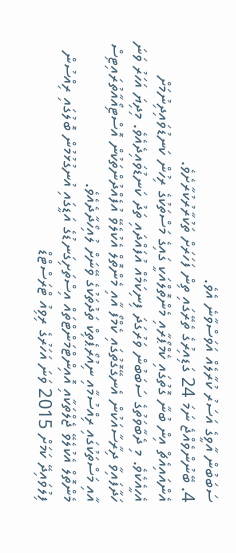ސަބަބުން އާވީގެ އަސަރު ކުރާލެއް އަވަސްވާނެ އެވެ.
4. ބޭނުންވެއްޖެ ނަމަ 24 ގަޑިއިރުގެ ތެރޭގައި ތިން ފަހަރަށް ތަކުރާރުކުރާށެވެ.
އެންއައިއެޗް އިން ބުނާ ގޮތުގައި ކެމްޕޯރާއި މެންތޮލްއަކީ ގައިގެ މަސްތަކުގެ ރިހުން ކަނޑުވައިދިނުމަށް އެހީއެކެވެ. މި ދެބާވަތުގެ ސަބަބުން ވަރުގަދަ ފިނިކަމެއް އުފައްދައި ތަދު ކަނޑުވައިދެއެވެ. މިދިޔަ އަހަރު ވަނަ ހަދާފައިވާ ދިރާސާއަކުން އެނގޭގޮތުގައި ކެމްފޯ އާއި މެންތޮލް އެކުލެވޭ އުފެއްދުންތަކުން އޮސްޓިއޯއާތުރައިޓިސް އާއި މަސްތަކުގައި ރިއްސުމާއި ނިއުރޯޕެތިކް ތަދުތަކުގެ ވޭނަށް ލުއިހޯދާދެއެވެ.
މެންތޮލް އެކުލެވޭ ޖެލްތަކާއި އޮއިންޓްމަންޓްތައް އިސްތަށިގަނޑުގެ އަޑީގައި އުނގުޅުމުން ބޮލުގައި ރިއްސުން ފިލުވައިދޭ ކަމަށް 2015 ވަނަ އަހަރުގެ ރިވިއު ޓްރަސްޓްޑް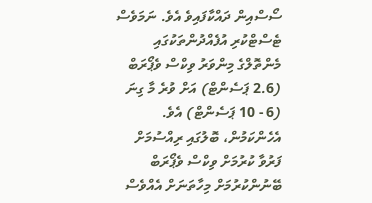ސޯސްއިން ދައްކާފައިވެ އެވެ. ނަމަވެސް ޓެސްޓްކުރި އުފެއްދުންތަކުގައި މެންތޮލްގެ މިންވަރު ވިކްސް ވެޕޯރަބް (2.6 ޕަސެންޓް) އަށް ވުރެ މާ ގިނަ (6 - 10 ޕަސެންޓް) އެވެ. އެހެންކަމުން، ބޮލުގައި ރިއްސުމަށް ފަރުވާ ކުރުމަށް ވިކްސް ވެޕޯރަބް ބޭނުންކުރުމަށް މިހާތަނަށް އެއްވެސް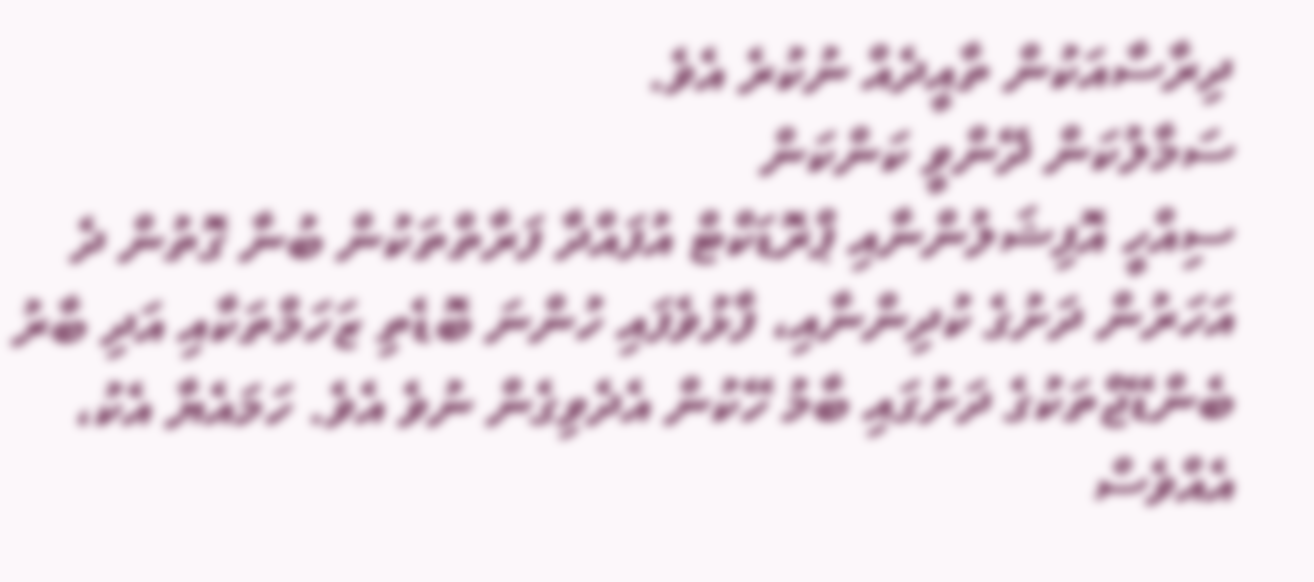ދިރާސާއަކުން ތާއީދެއް ނުކުރެ އެވެ.
ސަމާލުކަން ދޭންވީ ކަންކަން
ސިއްހީ އޮފިޝަލުންނާއި ޕްރޮޑަކްޓް އުފައްދާ ފަރާތްތަކުން ބުނާ ގޮތުން ދެ އަހަރުން ދަށުގެ ކުދިންނާއި، ފާޅުވެފައި ހުންނަ ބޮޑެތި ޒަހަމްތަކާއި އަދި ބާރު ބެންޑޭޖްތަކުގެ ދަށުގައި ބާމު ހޭކުން އެދެވިގެން ނުވެ އެވެ. ހަމައެޔާ އެކު، އެއްވެސް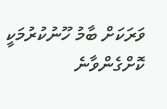ވަރަކަށް ބާމު ހޫނުކުރުމަކީ ކޮށްގެންވާނެ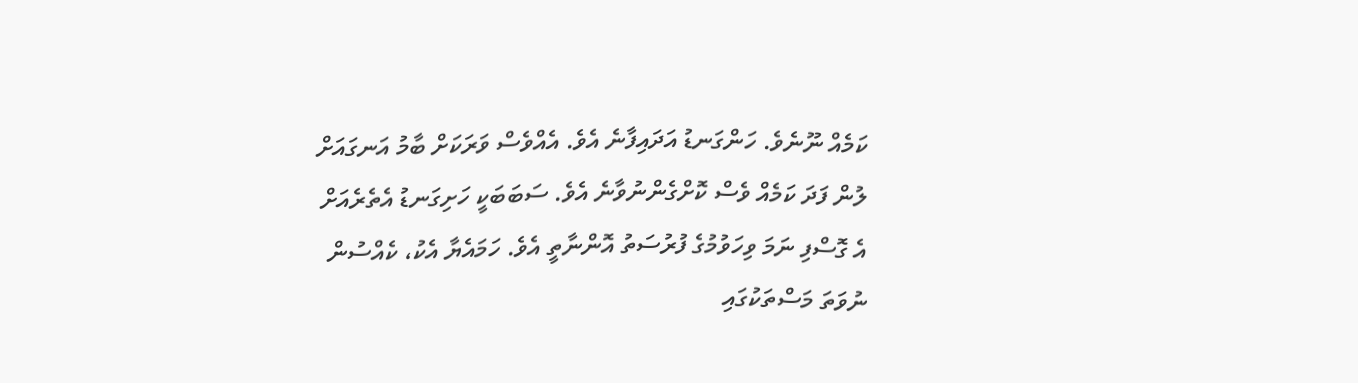ކަމެއް ނޫނެވެ. ހަންގަނޑު އަދައިފާނެ އެވެ. އެއްވެސް ވަރަކަށް ބާމު އަނގައަށް ލުން ފަދަ ކަމެއް ވެސް ކޮށްގެންނުވާނެ އެވެ. ސަބަބަކީ ހަށިގަނޑު އެތެރެއަށް އެ ގޮސްފި ނަމަ ވިހަވުމުގެ ފުރުސަތު އޮންނާތީ އެވެ. ހަމައެޔާ އެކު، ކެއްސުން ނުވަތަ މަސްތަކުގައި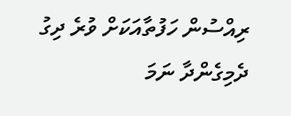ރިއްސުން ހަފުތާއަކަށް ވުރެ ދިގު ދެމިގެންދާ ނަމަ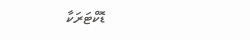ޑޮކްޓަރަކާ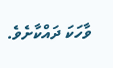ވާހަކަ ދައްކާށެވެ.